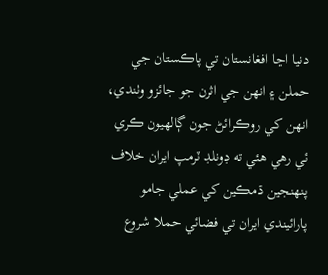دنيا اڃا افغانستان تي پاڪستان جي حملن ۽ انهن جي اثرن جو جائزو وٺندي، انهن کي روڪرائڻ جون ڳالهيون ڪري ئي رهي هئي ته ڊونلڊ ٽرمپ ايران خلاف پنهنجين ڌمڪين کي عملي جامو پارائيندي ايران تي فضائي حملا شروع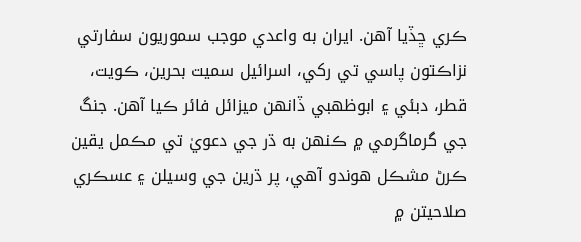ڪري ڇڏيا آهن. ايران به واعدي موجب سموريون سفارتي نزاڪتون پاسي تي رکي، اسرائيل سميت بحرين، ڪويت، قطر، دبئي ۽ ابوظهبي ڏانهن ميزائل فائر ڪيا آهن. جنگ جي گرماگرمي ۾ ڪنهن به ڌر جي دعويٰ تي مڪمل يقين ڪرڻ مشڪل هوندو آهي، پر ڌرين جي وسيلن ۽ عسڪري صلاحيتن ۾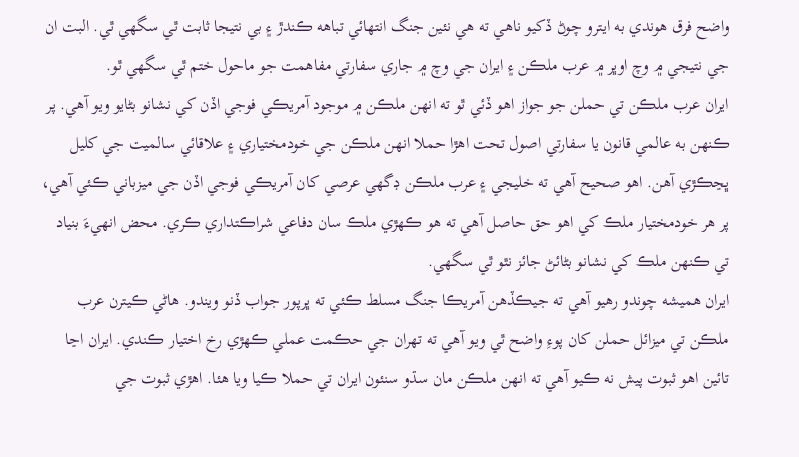واضح فرق هوندي به ايترو چوڻ ڏکيو ناهي ته هي نئين جنگ انتهائي تباهه ڪندڙ ۽ بي نتيجا ثابت ٿي سگهي ٿي. البت ان جي نتيجي ۾ وچ اوڀر ۾ عرب ملڪن ۽ ايران جي وچ ۾ جاري سفارتي مفاهمت جو ماحول ختم ٿي سگهي ٿو.
ايران عرب ملڪن تي حملن جو جواز اهو ڏئي ٿو ته انهن ملڪن ۾ موجود آمريڪي فوجي اڏن کي نشانو بڻايو ويو آهي. پر ڪنهن به عالمي قانون يا سفارتي اصول تحت اهڙا حملا انهن ملڪن جي خودمختياري ۽ علاقائي سالميت جي کليل ڀڃڪڙي آهن. اهو صحيح آهي ته خليجي ۽ عرب ملڪن ڊگهي عرصي کان آمريڪي فوجي اڏن جي ميزباني ڪئي آهي، پر هر خودمختيار ملڪ کي اهو حق حاصل آهي ته هو ڪهڙي ملڪ سان دفاعي شراڪتداري ڪري. محض انهيءَ بنياد تي ڪنهن ملڪ کي نشانو بڻائڻ جائز نٿو ٿي سگهي.
ايران هميشه چوندو رهيو آهي ته جيڪڏهن آمريڪا جنگ مسلط ڪئي ته ڀرپور جواب ڏنو ويندو. هاڻي ڪيترن عرب ملڪن تي ميزائل حملن کان پوءِ واضح ٿي ويو آهي ته تهران جي حڪمت عملي ڪهڙي رخ اختيار ڪندي. ايران اڃا تائين اهو ثبوت پيش نه ڪيو آهي ته انهن ملڪن مان سڌو سنئون ايران تي حملا ڪيا ويا هئا. اهڙي ثبوت جي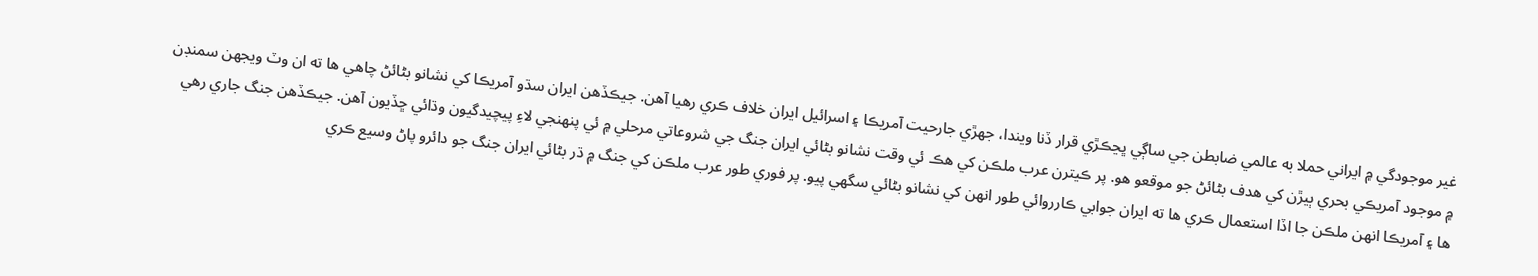غير موجودگي ۾ ايراني حملا به عالمي ضابطن جي ساڳي ڀڃڪڙي قرار ڏنا ويندا، جهڙي جارحيت آمريڪا ۽ اسرائيل ايران خلاف ڪري رهيا آهن. جيڪڏهن ايران سڌو آمريڪا کي نشانو بڻائڻ چاهي ها ته ان وٽ ويجهن سمنڊن ۾ موجود آمريڪي بحري ٻيڙن کي هدف بڻائڻ جو موقعو هو. پر ڪيترن عرب ملڪن کي هڪ ئي وقت نشانو بڻائي ايران جنگ جي شروعاتي مرحلي ۾ ئي پنهنجي لاءِ پيچيدگيون وڌائي ڇڏيون آهن. جيڪڏهن جنگ جاري رهي ها ۽ آمريڪا انهن ملڪن جا اڏا استعمال ڪري ها ته ايران جوابي ڪارروائي طور انهن کي نشانو بڻائي سگهي پيو. پر فوري طور عرب ملڪن کي جنگ ۾ ڌر بڻائي ايران جنگ جو دائرو پاڻ وسيع ڪري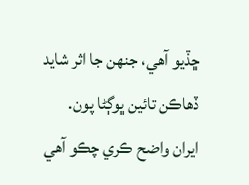ڇڏيو آهي، جنهن جا اثر شايد ڏهاڪن تائين ڀوڳڻا پون.
ايران واضح ڪري چڪو آهي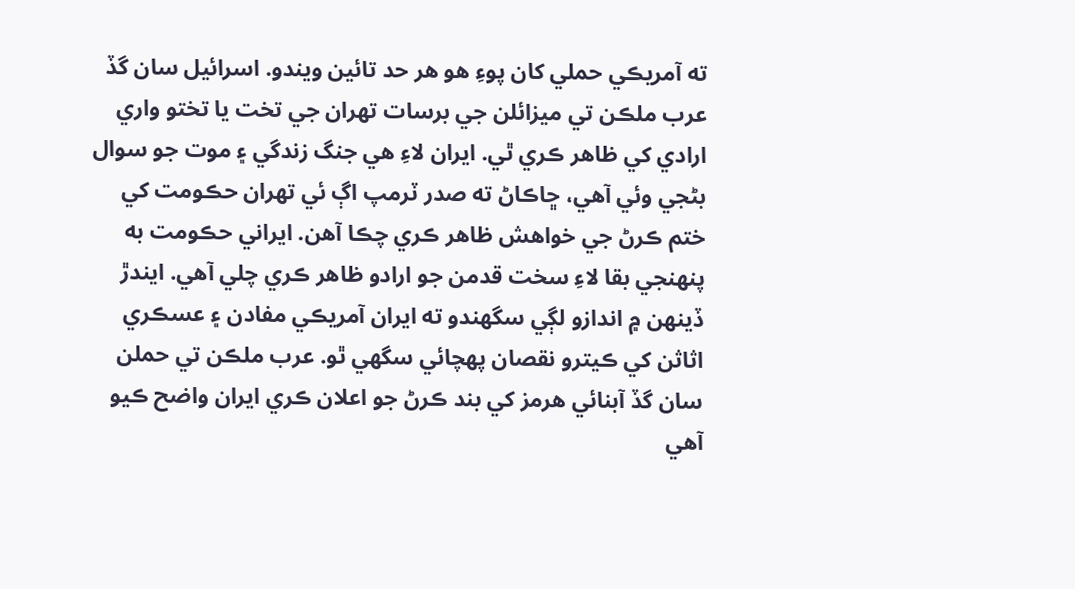ته آمريڪي حملي کان پوءِ هو هر حد تائين ويندو. اسرائيل سان گڏ عرب ملڪن تي ميزائلن جي برسات تهران جي تخت يا تختو واري ارادي کي ظاهر ڪري ٿي. ايران لاءِ هي جنگ زندگي ۽ موت جو سوال بڻجي وئي آهي، ڇاڪاڻ ته صدر ٽرمپ اڳ ئي تهران حڪومت کي ختم ڪرڻ جي خواهش ظاهر ڪري چڪا آهن. ايراني حڪومت به پنهنجي بقا لاءِ سخت قدمن جو ارادو ظاهر ڪري چلي آهي. ايندڙ ڏينهن ۾ اندازو لڳي سگهندو ته ايران آمريڪي مفادن ۽ عسڪري اثاثن کي ڪيترو نقصان پهچائي سگهي ٿو. عرب ملڪن تي حملن سان گڏ آبنائي هرمز کي بند ڪرڻ جو اعلان ڪري ايران واضح ڪيو آهي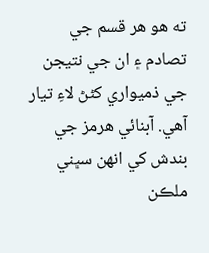ته هو هر قسم جي تصادم ۽ ان جي نتيجن جي ذميواري کڻڻ لاءِ تيار آهي. آبنائي هرمز جي بندش کي انهن سڀني ملڪن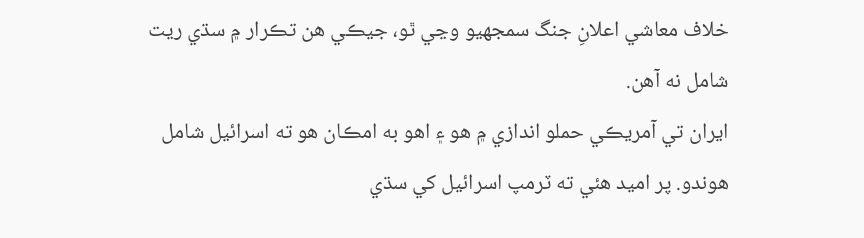خلاف معاشي اعلانِ جنگ سمجهيو وڃي ٿو، جيڪي هن تڪرار ۾ سڌي ريت شامل نه آهن.
ايران تي آمريڪي حملو اندازي ۾ هو ۽ اهو به امڪان هو ته اسرائيل شامل هوندو. پر اميد هئي ته ٽرمپ اسرائيل کي سڌي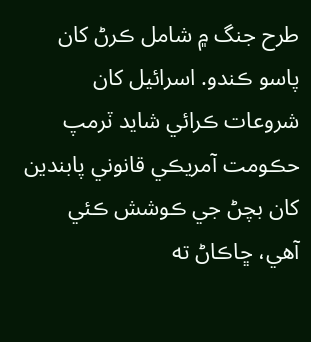طرح جنگ ۾ شامل ڪرڻ کان پاسو ڪندو. اسرائيل کان شروعات ڪرائي شايد ٽرمپ حڪومت آمريڪي قانوني پابندين کان بچڻ جي ڪوشش ڪئي آهي، ڇاڪاڻ ته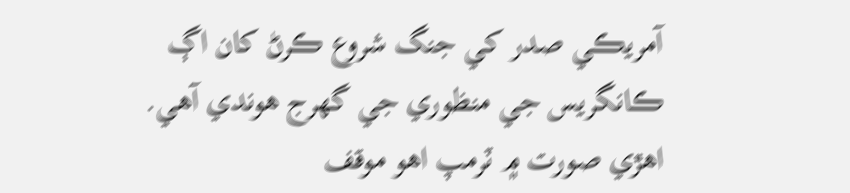آمريڪي صدر کي جنگ شروع ڪرڻ کان اڳ ڪانگريس جي منظوري جي گهرج هوندي آهي. اهڙي صورت ۾ ٽرمپ اهو موقف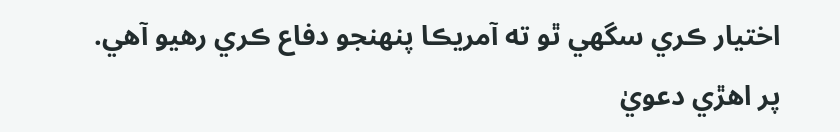اختيار ڪري سگهي ٿو ته آمريڪا پنهنجو دفاع ڪري رهيو آهي. پر اهڙي دعويٰ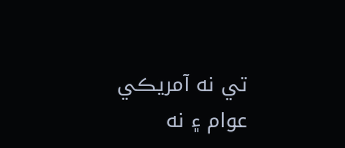تي نه آمريڪي عوام ۽ نه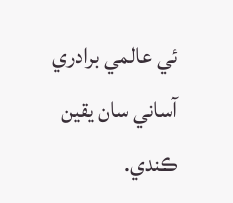ئي عالمي برادري آساني سان يقين ڪندي.